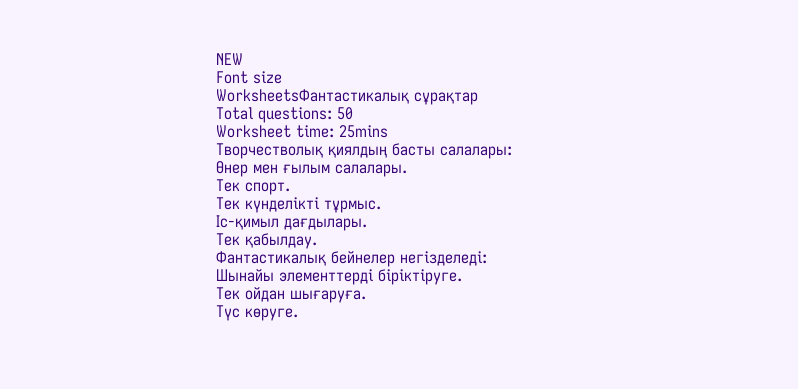NEW
Font size
WorksheetsФантастикалық сұрақтар
Total questions: 50
Worksheet time: 25mins
Творчестволық қиялдың басты салалары:
Өнер мен ғылым салалары.
Тек спорт.
Тек күнделікті тұрмыс.
Іс-қимыл дағдылары.
Тек қабылдау.
Фантастикалық бейнелер негізделеді:
Шынайы элементтерді біріктіруге.
Тек ойдан шығаруға.
Түс көруге.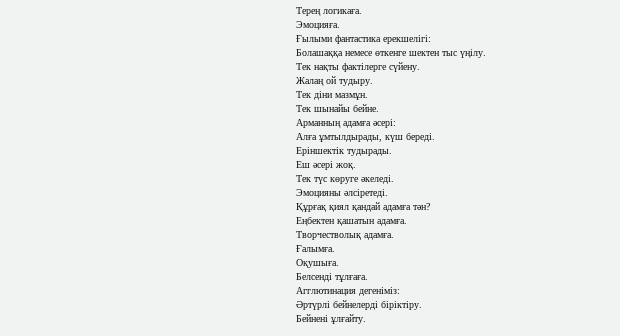Терең логикаға.
Эмоцияға.
Ғылыми фантастика ерекшелігі:
Болашаққа немесе өткенге шектен тыс үңілу.
Тек нақты фактілерге сүйену.
Жалаң ой тудыру.
Тек діни мазмұн.
Тек шынайы бейне.
Арманның адамға әсері:
Алға ұмтылдырады, күш береді.
Еріншектік тудырады.
Еш әсері жоқ.
Тек түс көруге әкеледі.
Эмоцияны әлсіретеді.
Құрғақ қиял қандай адамға тән?
Еңбектен қашатын адамға.
Творчестволық адамға.
Ғалымға.
Оқушыға.
Белсенді тұлғаға.
Агглютинация дегеніміз:
Әртүрлі бейнелерді біріктіру.
Бейнені ұлғайту.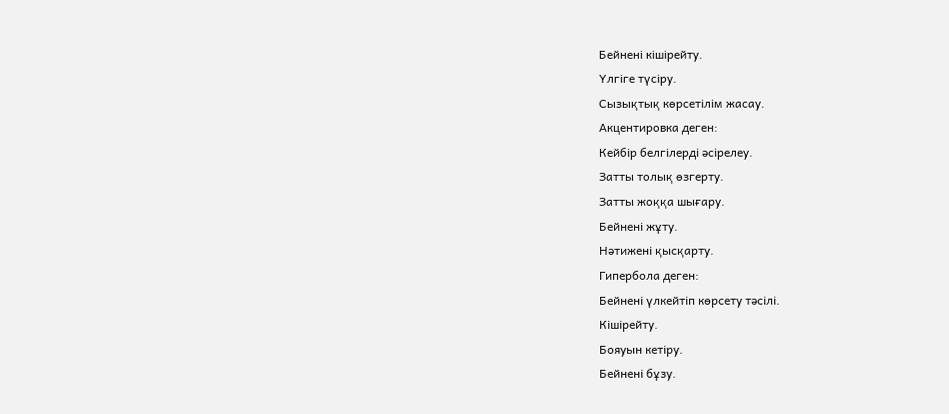Бейнені кішірейту.
Үлгіге түсіру.
Сызықтық көрсетілім жасау.
Акцентировка деген:
Кейбір белгілерді әсірелеу.
Затты толық өзгерту.
Затты жоққа шығару.
Бейнені жұту.
Нәтижені қысқарту.
Гипербола деген:
Бейнені үлкейтіп көрсету тәсілі.
Кішірейту.
Бояуын кетіру.
Бейнені бұзу.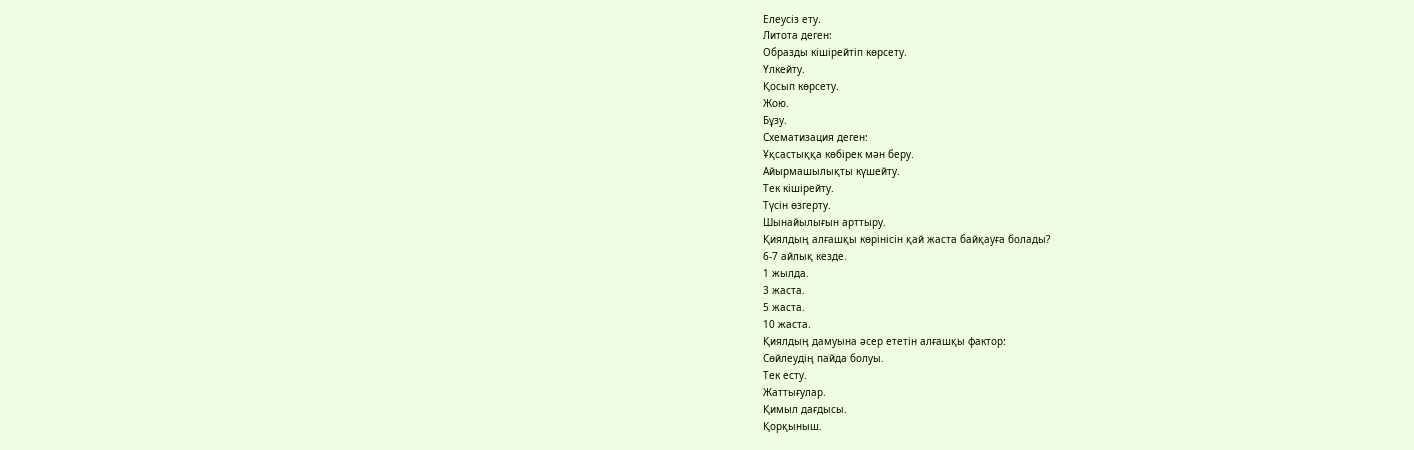Елеусіз ету.
Литота деген:
Образды кішірейтіп көрсету.
Үлкейту.
Қосып көрсету.
Жою.
Бұзу.
Схематизация деген:
Ұқсастыққа көбірек мән беру.
Айырмашылықты күшейту.
Тек кішірейту.
Түсін өзгерту.
Шынайылығын арттыру.
Қиялдың алғашқы көрінісін қай жаста байқауға болады?
6-7 айлық кезде.
1 жылда.
3 жаста.
5 жаста.
10 жаста.
Қиялдың дамуына әсер ететін алғашқы фактор:
Сөйлеудің пайда болуы.
Тек есту.
Жаттығулар.
Қимыл дағдысы.
Қорқыныш.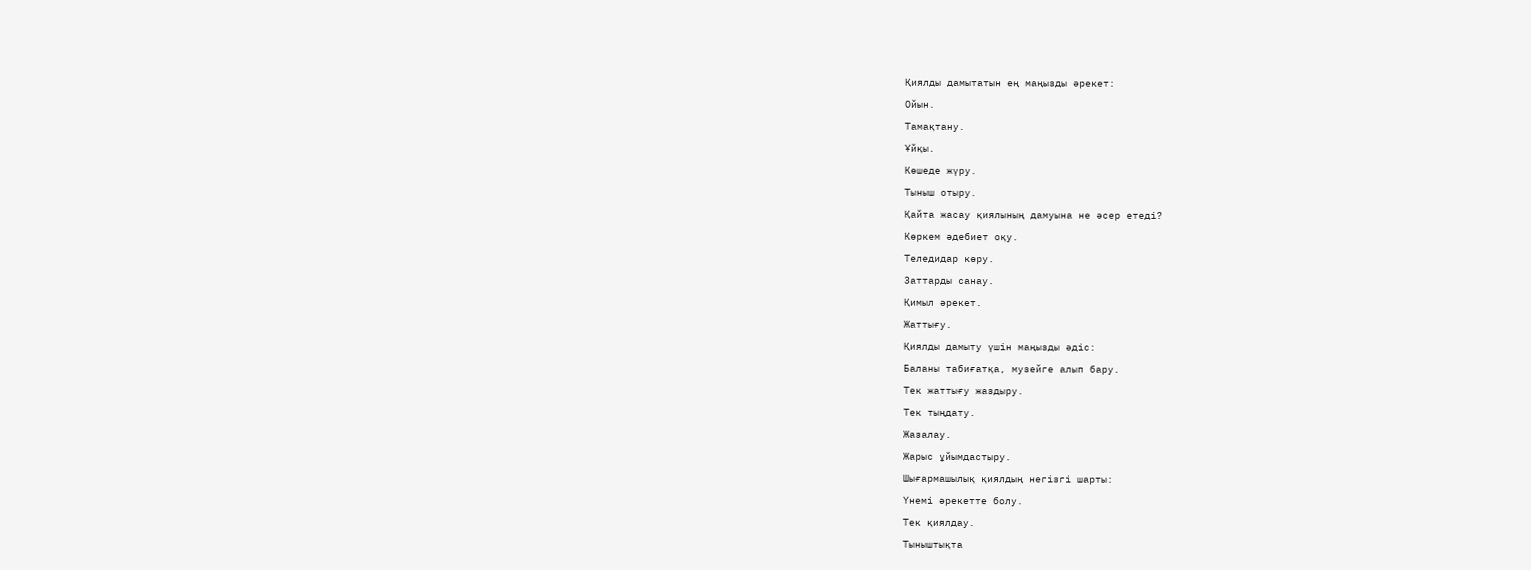Қиялды дамытатын ең маңызды әрекет:
Ойын.
Тамақтану.
Ұйқы.
Көшеде жүру.
Тыныш отыру.
Қайта жасау қиялының дамуына не әсер етеді?
Көркем әдебиет оқу.
Теледидар көру.
Заттарды санау.
Қимыл әрекет.
Жаттығу.
Қиялды дамыту үшін маңызды әдіс:
Баланы табиғатқа, музейге алып бару.
Тек жаттығу жаздыру.
Тек тыңдату.
Жазалау.
Жарыс ұйымдастыру.
Шығармашылық қиялдың негізгі шарты:
Үнемі әрекетте болу.
Тек қиялдау.
Тыныштықта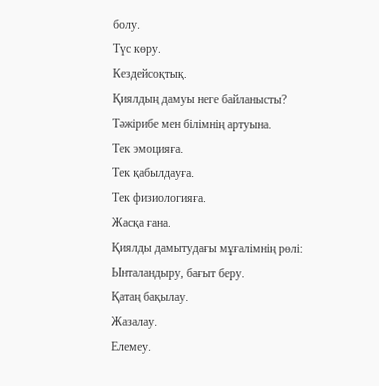болу.
Түс көру.
Кездейсоқтық.
Қиялдың дамуы неге байланысты?
Тәжірибе мен білімнің артуына.
Тек эмоцияға.
Тек қабылдауға.
Тек физиологияға.
Жасқа ғана.
Қиялды дамытудағы мұғалімнің рөлі:
Ынталандыру, бағыт беру.
Қатаң бақылау.
Жазалау.
Елемеу.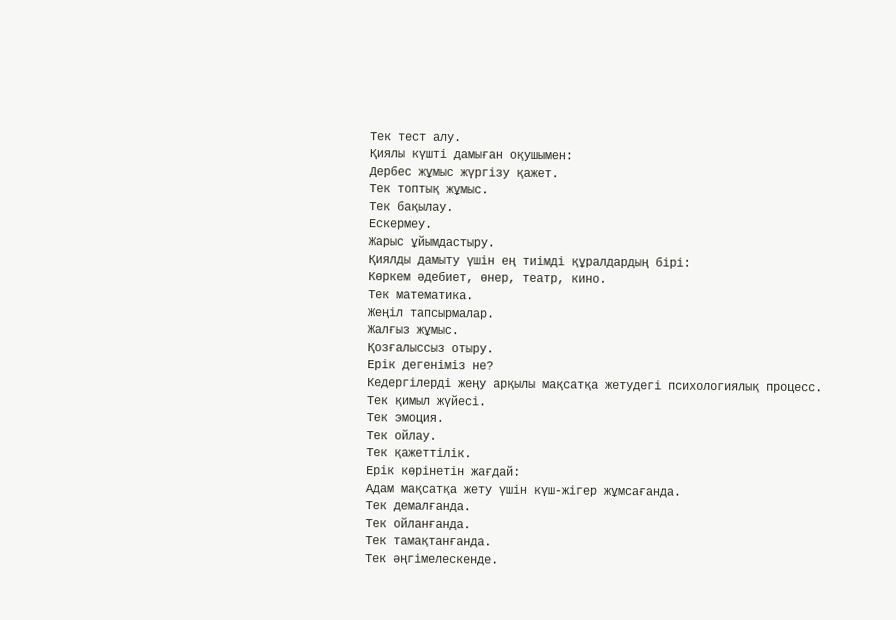Тек тест алу.
Қиялы күшті дамыған оқушымен:
Дербес жұмыс жүргізу қажет.
Тек топтық жұмыс.
Тек бақылау.
Ескермеу.
Жарыс ұйымдастыру.
Қиялды дамыту үшін ең тиімді құралдардың бірі:
Көркем әдебиет, өнер, театр, кино.
Тек математика.
Жеңіл тапсырмалар.
Жалғыз жұмыс.
Қозғалыссыз отыру.
Ерік дегеніміз не?
Кедергілерді жеңу арқылы мақсатқа жетудегі психологиялық процесс.
Тек қимыл жүйесі.
Тек эмоция.
Тек ойлау.
Тек қажеттілік.
Ерік көрінетін жағдай:
Адам мақсатқа жету үшін күш-жігер жұмсағанда.
Тек демалғанда.
Тек ойланғанда.
Тек тамақтанғанда.
Тек әңгімелескенде.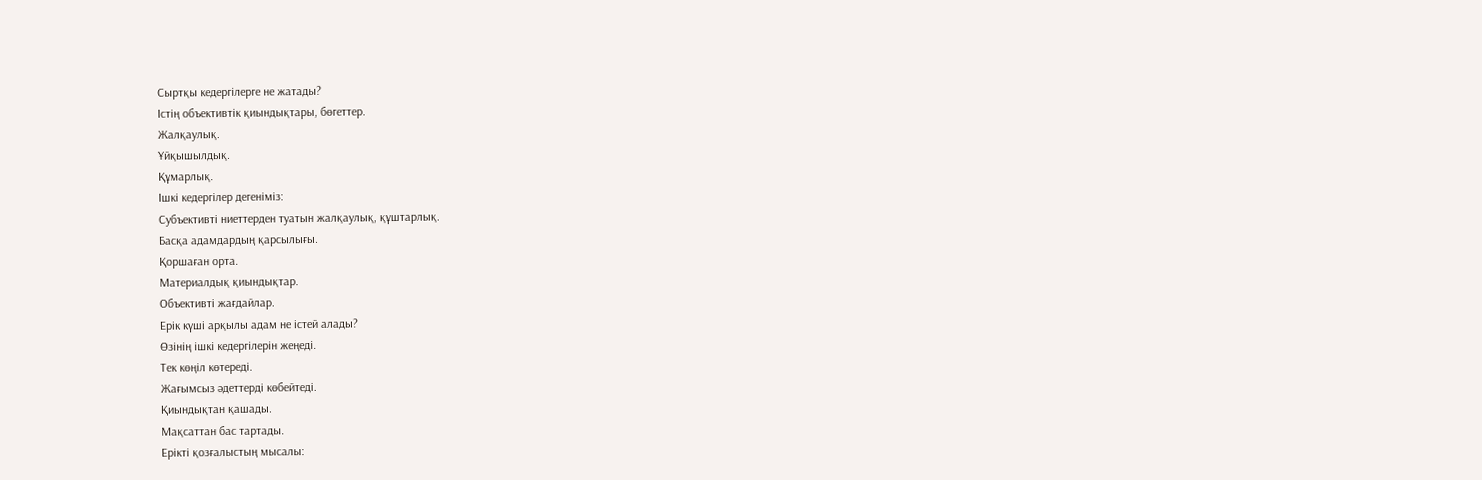Сыртқы кедергілерге не жатады?
Істің объективтік қиындықтары, бөгеттер.
Жалқаулық.
Ұйқышылдық.
Құмарлық.
Ішкі кедергілер дегеніміз:
Субъективті ниеттерден туатын жалқаулық, құштарлық.
Басқа адамдардың қарсылығы.
Қоршаған орта.
Материалдық қиындықтар.
Объективті жағдайлар.
Ерік күші арқылы адам не істей алады?
Өзінің ішкі кедергілерін жеңеді.
Тек көңіл көтереді.
Жағымсыз әдеттерді көбейтеді.
Қиындықтан қашады.
Мақсаттан бас тартады.
Ерікті қозғалыстың мысалы: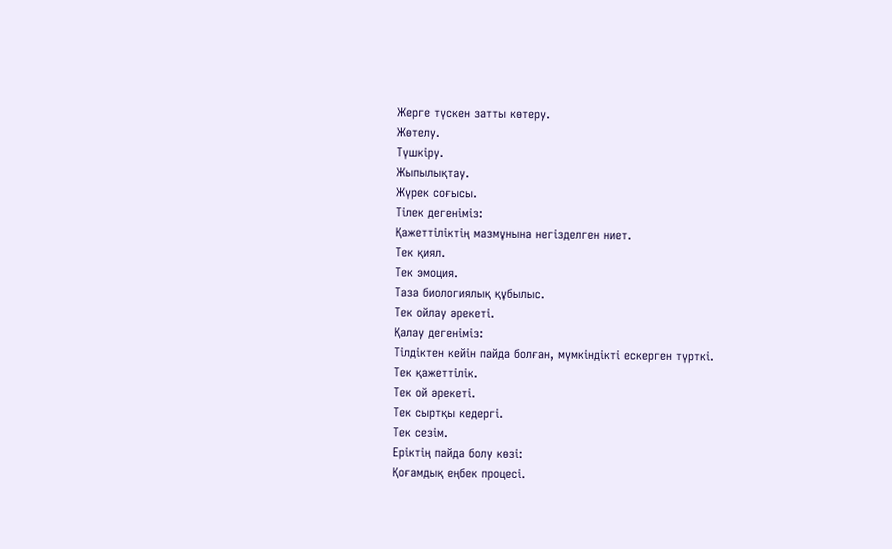Жерге түскен затты көтеру.
Жөтелу.
Түшкіру.
Жыпылықтау.
Жүрек соғысы.
Тілек дегеніміз:
Қажеттіліктің мазмұнына негізделген ниет.
Тек қиял.
Тек эмоция.
Таза биологиялық құбылыс.
Тек ойлау әрекеті.
Қалау дегеніміз:
Тілдіктен кейін пайда болған, мүмкіндікті ескерген түрткі.
Тек қажеттілік.
Тек ой әрекеті.
Тек сыртқы кедергі.
Тек сезім.
Еріктің пайда болу көзі:
Қоғамдық еңбек процесі.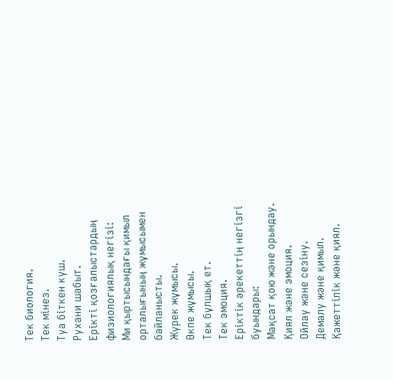Тек биология.
Тек мінез.
Туа біткен күш.
Рухани шабыт.
Ерікті қозғалыстардың физиологиялық негізі:
Ми қыртысындағы қимыл орталығының жұмысымен байланысты.
Жүрек жұмысы.
Өкпе жұмысы.
Тек бұлшық ет.
Тек эмоция.
Еріктік әрекеттің негізгі буындары:
Мақсат қою және орындау.
Қиял және эмоция.
Ойлау және сезіну.
Демалу және қимыл.
Қажеттілік және қиял.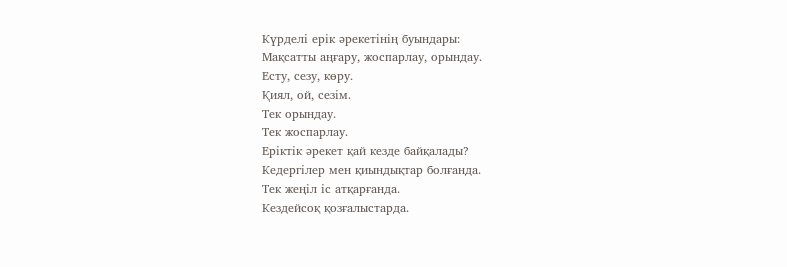Күрделі ерік әрекетінің буындары:
Мақсатты аңғару, жоспарлау, орындау.
Есту, сезу, көру.
Қиял, ой, сезім.
Тек орындау.
Тек жоспарлау.
Еріктік әрекет қай кезде байқалады?
Кедергілер мен қиындықтар болғанда.
Тек жеңіл іс атқарғанда.
Кездейсоқ қозғалыстарда.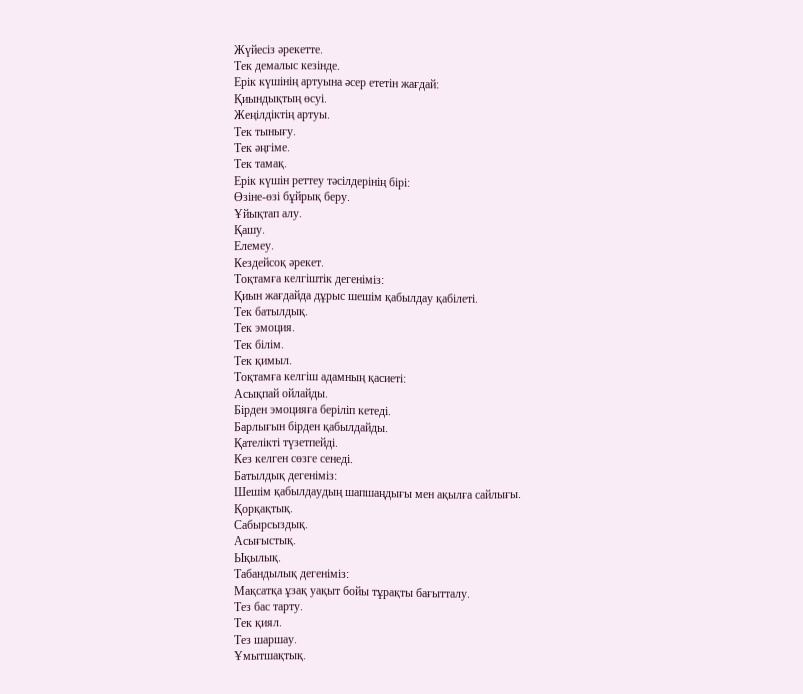Жүйесіз әрекетте.
Тек демалыс кезінде.
Ерік күшінің артуына әсер ететін жағдай:
Қиындықтың өсуі.
Жеңілдіктің артуы.
Тек тынығу.
Тек әңгіме.
Тек тамақ.
Ерік күшін реттеу тәсілдерінің бірі:
Өзіне-өзі бұйрық беру.
Ұйықтап алу.
Қашу.
Елемеу.
Кездейсоқ әрекет.
Тоқтамға келгіштік дегеніміз:
Қиын жағдайда дұрыс шешім қабылдау қабілеті.
Тек батылдық.
Тек эмоция.
Тек білім.
Тек қимыл.
Тоқтамға келгіш адамның қасиеті:
Асықпай ойлайды.
Бірден эмоцияға беріліп кетеді.
Барлығын бірден қабылдайды.
Қателікті түзетпейді.
Кез келген сөзге сенеді.
Батылдық дегеніміз:
Шешім қабылдаудың шапшаңдығы мен ақылға сайлығы.
Қорқақтық.
Сабырсыздық.
Асығыстық.
Ықылық.
Табандылық дегеніміз:
Мақсатқа ұзақ уақыт бойы тұрақты бағытталу.
Тез бас тарту.
Тек қиял.
Тез шаршау.
Ұмытшақтық.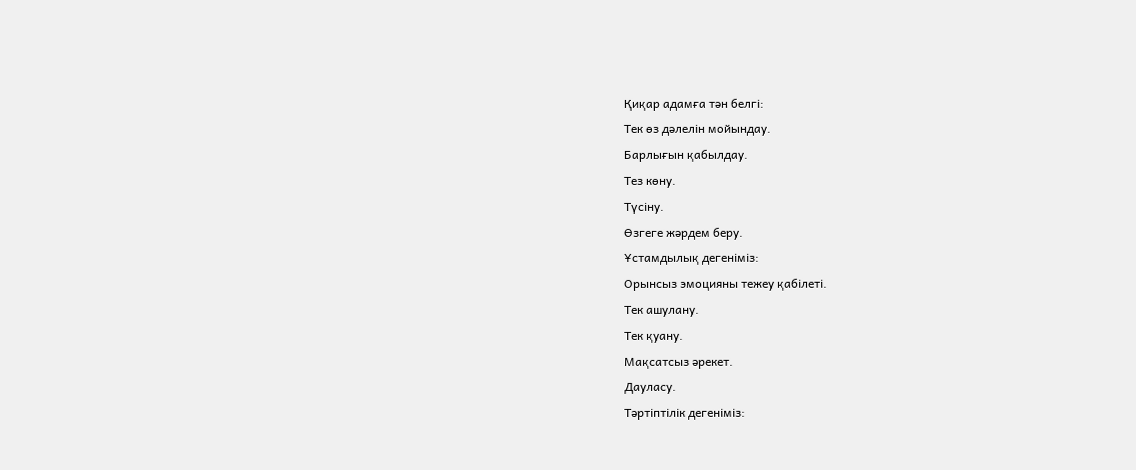Қиқар адамға тән белгі:
Тек өз дәлелін мойындау.
Барлығын қабылдау.
Тез көну.
Түсіну.
Өзгеге жәрдем беру.
Ұстамдылық дегеніміз:
Орынсыз эмоцияны тежеу қабілеті.
Тек ашулану.
Тек қуану.
Мақсатсыз әрекет.
Дауласу.
Тәртіптілік дегеніміз: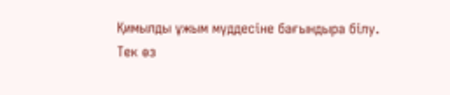Қимылды ұжым мүддесіне бағындыра білу.
Тек өз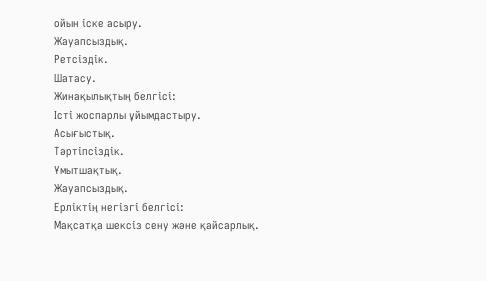ойын іске асыру.
Жауапсыздық.
Ретсіздік.
Шатасу.
Жинақылықтың белгісі:
Істі жоспарлы ұйымдастыру.
Асығыстық.
Тәртіпсіздік.
Ұмытшақтық.
Жауапсыздық.
Ерліктің негізгі белгісі:
Мақсатқа шексіз сену және қайсарлық.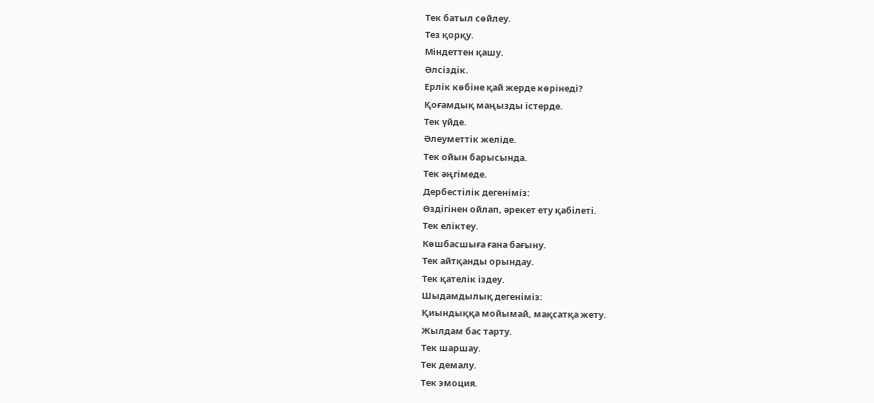Тек батыл сөйлеу.
Тез қорқу.
Міндеттен қашу.
Әлсіздік.
Ерлік көбіне қай жерде көрінеді?
Қоғамдық маңызды істерде.
Тек үйде.
Әлеуметтік желіде.
Тек ойын барысында.
Тек әңгімеде.
Дербестілік дегеніміз:
Өздігінен ойлап, әрекет ету қабілеті.
Тек еліктеу.
Көшбасшыға ғана бағыну.
Тек айтқанды орындау.
Тек қателік іздеу.
Шыдамдылық дегеніміз:
Қиындыққа мойымай, мақсатқа жету.
Жылдам бас тарту.
Тек шаршау.
Тек демалу.
Тек эмоция.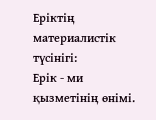Еріктің материалистік түсінігі:
Ерік - ми қызметінің өнімі.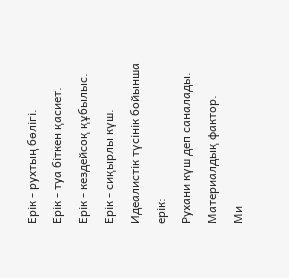Ерік - рухтың бөлігі.
Ерік - туа біткен қасиет.
Ерік - кездейсоқ құбылыс.
Ерік - сиқырлы күш.
Идеалистік түсінік бойынша ерік:
Рухани күш деп саналады.
Материалдық фактор.
Ми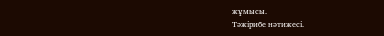жұмысы.
Тәжірибе нәтижесі.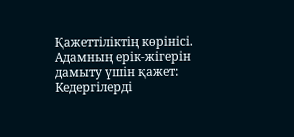Қажеттіліктің көрінісі.
Адамның ерік-жігерін дамыту үшін қажет:
Кедергілерді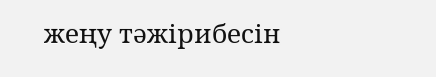жеңу тәжірибесін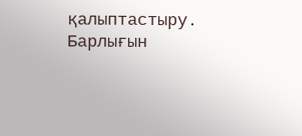қалыптастыру.
Барлығын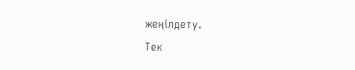жеңілдету.
Тек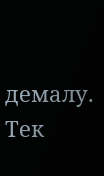демалу.
Тек